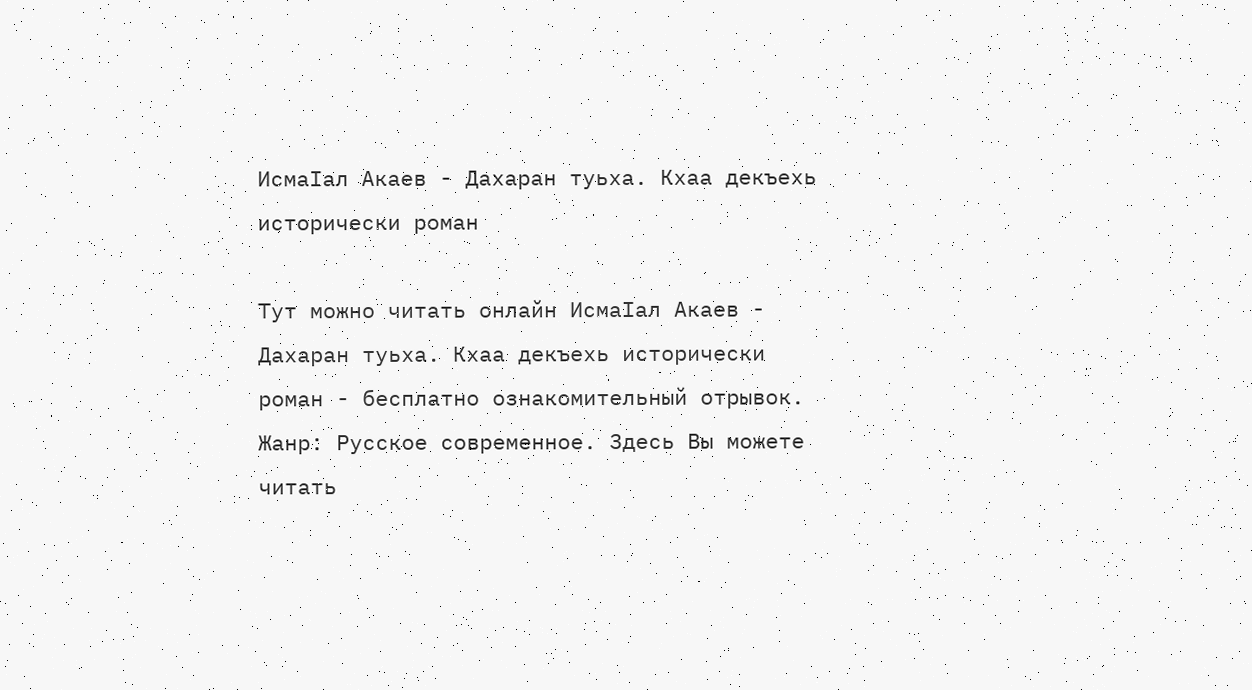ИсмаIал Акаев - Дахаран туьха. Кхаа декъехь исторически роман

Тут можно читать онлайн ИсмаIал Акаев - Дахаран туьха. Кхаа декъехь исторически роман - бесплатно ознакомительный отрывок. Жанр: Русское современное. Здесь Вы можете читать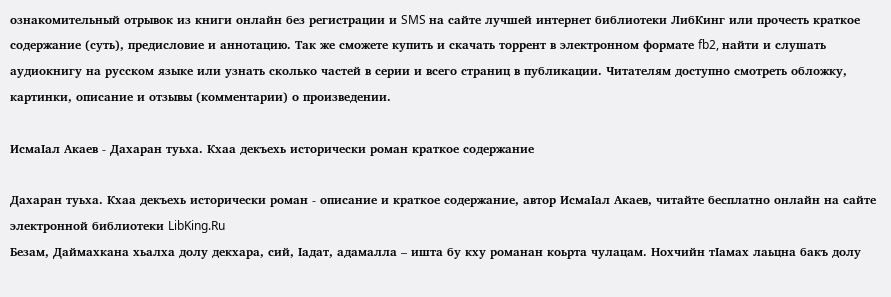ознакомительный отрывок из книги онлайн без регистрации и SMS на сайте лучшей интернет библиотеки ЛибКинг или прочесть краткое содержание (суть), предисловие и аннотацию. Так же сможете купить и скачать торрент в электронном формате fb2, найти и слушать аудиокнигу на русском языке или узнать сколько частей в серии и всего страниц в публикации. Читателям доступно смотреть обложку, картинки, описание и отзывы (комментарии) о произведении.

ИсмаIал Акаев - Дахаран туьха. Кхаа декъехь исторически роман краткое содержание

Дахаран туьха. Кхаа декъехь исторически роман - описание и краткое содержание, автор ИсмаIал Акаев, читайте бесплатно онлайн на сайте электронной библиотеки LibKing.Ru
Безам, Даймахкана хьалха долу декхара, сий, Iадат, адамалла – ишта бу кху романан коьрта чулацам. Нохчийн тIамах лаьцна бакъ долу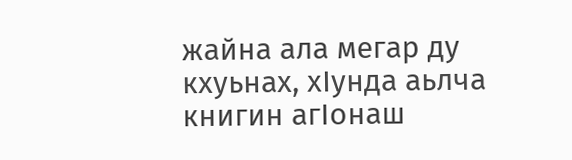жайна ала мегар ду кхуьнах, хIунда аьлча книгин агIонаш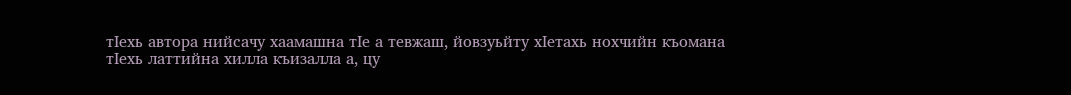тIехь автора нийсачу хаамашна тIе а тевжаш, йовзуьйту хIетахь нохчийн къомана тIехь латтийна хилла къизалла а, цу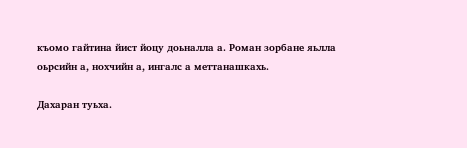къомо гайтина йист йоцу доьналла а. Роман зорбане яьлла оьрсийн а, нохчийн а, ингалс а меттанашкахь.

Дахаран туьха.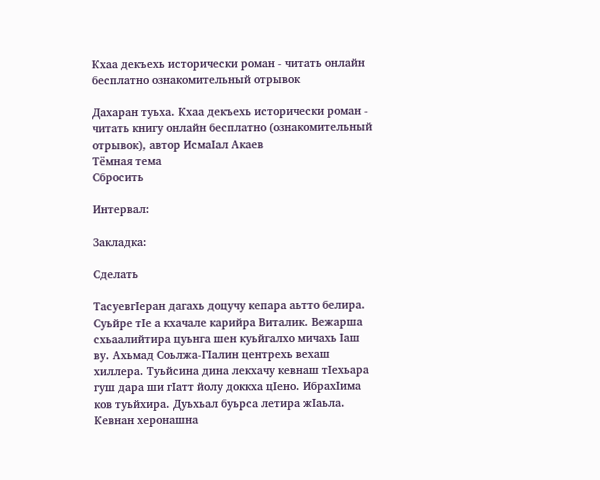Кхаа декъехь исторически роман - читать онлайн бесплатно ознакомительный отрывок

Дахаран туьха. Кхаа декъехь исторически роман - читать книгу онлайн бесплатно (ознакомительный отрывок), автор ИсмаIал Акаев
Тёмная тема
Сбросить

Интервал:

Закладка:

Сделать

ТасуевгIеран дагахь доцучу кепара аьтто белира. Суьйре тIе а кхачале карийра Виталик. Вежарша схьаалийтира цуьнга шен куьйгалхо мичахь Iаш ву. Ахьмад Соьлжа-ГIалин центрехь вехаш хиллера. Туьйсина дина лекхачу кевнаш тIехьара гуш дара ши гIатт йолу доккха цIено. ИбрахIима ков туьйхира. Дуьхьал буьрса летира жIаьла. Кевнан херонашна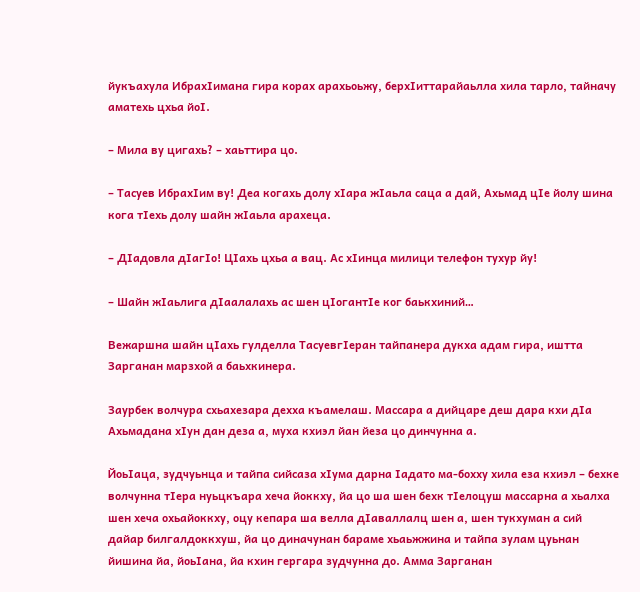йукъахула ИбрахIимана гира корах арахьоьжу, берхIиттарайаьлла хила тарло, тайначу аматехь цхьа йоI.

– Мила ву цигахь? – хаьттира цо.

– Тасуев ИбрахIим ву! Деа когахь долу хIара жIаьла саца а дай, Ахьмад цIе йолу шина кога тIехь долу шайн жIаьла арахеца.

– ДIадовла дIагIо! ЦIахь цхьа а вац. Ас хIинца милици телефон тухур йу!

– Шайн жIаьлига дIаалалахь ас шен цIогантIе ког баькхиний…

Вежаршна шайн цIахь гулделла ТасуевгIеран тайпанера дукха адам гира, иштта Зарганан марзхой а баьхкинера.

Заурбек волчура схьахезара дехха къамелаш. Массара а дийцаре деш дара кхи дIа Ахьмадана хIун дан деза а, муха кхиэл йан йеза цо динчунна а.

ЙоьIаца, зудчуьнца и тайпа сийсаза хIума дарна Iадато ма-бохху хила еза кхиэл – бехке волчунна тIера нуьцкъара хеча йоккху, йа цо ша шен бехк тIелоцуш массарна а хьалха шен хеча охьайоккху, оцу кепара ша велла дIаваллалц шен а, шен тукхуман а сий дайар билгалдоккхуш, йа цо диначунан бараме хьаьжжина и тайпа зулам цуьнан йишина йа, йоьIана, йа кхин гергара зудчунна до. Амма Зарганан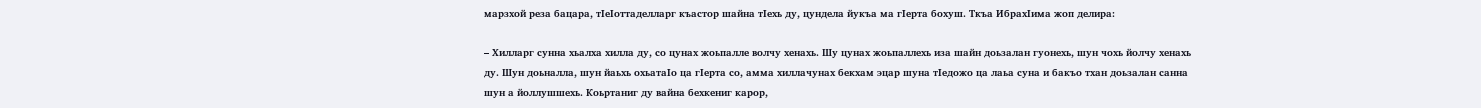марзхой реза бацара, тIеIоттаделларг къастор шайна тIехь ду, цундела йукъа ма гIерта бохуш. Ткъа ИбрахIима жоп делира:

– Хилларг сунна хьалха хилла ду, со цунах жоьпалле волчу хенахь. Шу цунах жоьпаллехь иза шайн доьзалан гуонехь, шун чохь йолчу хенахь ду. Шун доьналла, шун йаьхь охьатаIо ца гIерта со, амма хиллачунах бекхам эцар шуна тIедожо ца лаьа суна и бакъо тхан доьзалан санна шун а йоллушшехь. Коьртаниг ду вайна бехкениг карор,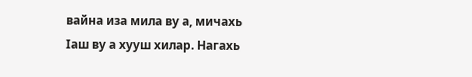вайна иза мила ву а, мичахь Iаш ву а хууш хилар. Нагахь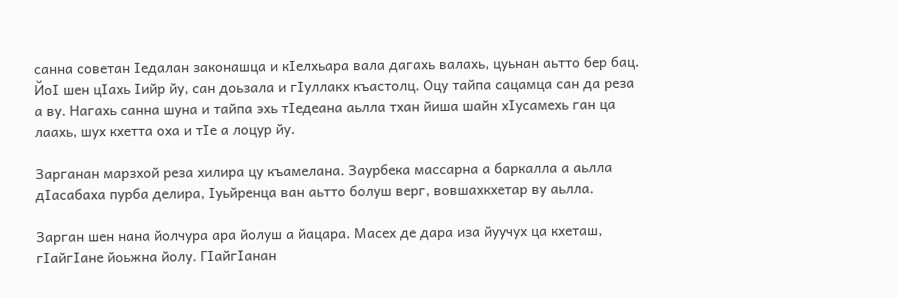санна советан Iедалан законашца и кIелхьара вала дагахь валахь, цуьнан аьтто бер бац. ЙоI шен цIахь Iийр йу, сан доьзала и гIуллакх къастолц. Оцу тайпа сацамца сан да реза а ву. Нагахь санна шуна и тайпа эхь тIедеана аьлла тхан йиша шайн хIусамехь ган ца лаахь, шух кхетта оха и тIе а лоцур йу.

Зарганан марзхой реза хилира цу къамелана. Заурбека массарна а баркалла а аьлла дIасабаха пурба делира, Iуьйренца ван аьтто болуш верг, вовшахкхетар ву аьлла.

Зарган шен нана йолчура ара йолуш а йацара. Масех де дара иза йуучух ца кхеташ, гIайгIане йоьжна йолу. ГIайгIанан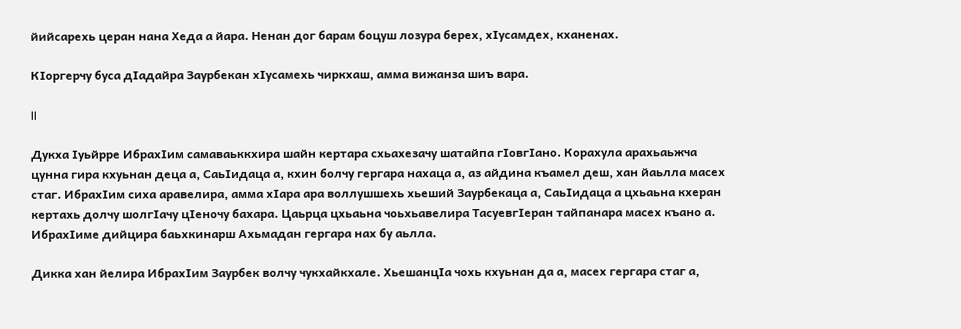йийсарехь церан нана Хеда а йара. Ненан дог барам боцуш лозура берех, хIусамдех, кханенах.

КIоргерчу буса дIадайра Заурбекан хIусамехь чиркхаш, амма вижанза шиъ вара.

II

Дукха Iуьйрре ИбрахIим самаваьккхира шайн кертара схьахезачу шатайпа гIовгIано. Корахула арахьаьжча цунна гира кхуьнан деца а, СаьIидаца а, кхин болчу гергара нахаца а, аз айдина къамел деш, хан йаьлла масех стаг. ИбрахIим сиха аравелира, амма хIара ара воллушшехь хьеший Заурбекаца а, СаьIидаца а цхьаьна кхеран кертахь долчу шолгIачу цIеночу бахара. Цаьрца цхьаьна чоьхьавелира ТасуевгIеран тайпанара масех къано а. ИбрахIиме дийцира баьхкинарш Ахьмадан гергара нах бу аьлла.

Дикка хан йелира ИбрахIим Заурбек волчу чукхайкхале. ХьешанцIа чохь кхуьнан да а, масех гергара стаг а,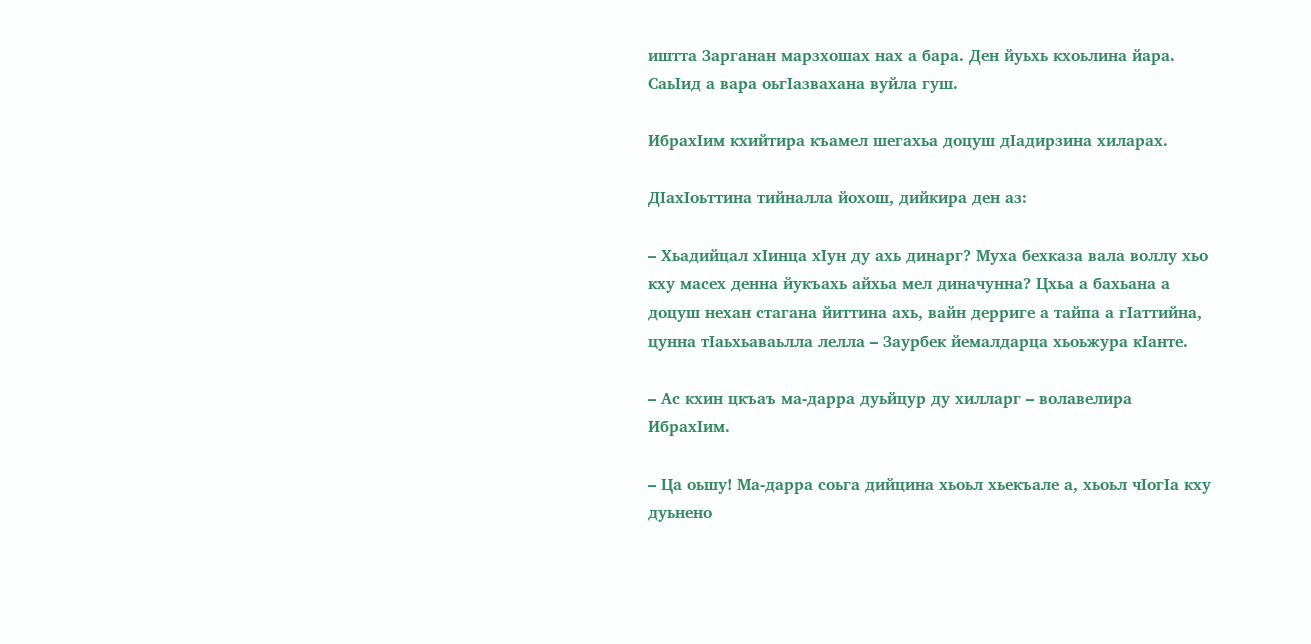иштта Зарганан марзхошах нах а бара. Ден йуьхь кхоьлина йара. СаьIид а вара оьгIазвахана вуйла гуш.

ИбрахIим кхийтира къамел шегахьа доцуш дIадирзина хиларах.

ДIахIоьттина тийналла йохош, дийкира ден аз:

– Хьадийцал хIинца хIун ду ахь динарг? Муха бехказа вала воллу хьо кху масех денна йукъахь айхьа мел диначунна? Цхьа а бахьана а доцуш нехан стагана йиттина ахь, вайн дерриге а тайпа а гIаттийна, цунна тIаьхьаваьлла лелла – Заурбек йемалдарца хьоьжура кIанте.

– Ас кхин цкъаъ ма-дарра дуьйцур ду хилларг – волавелира ИбрахIим.

– Ца оьшу! Ма-дарра соьга дийцина хьоьл хьекъале а, хьоьл чIогIа кху дуьнено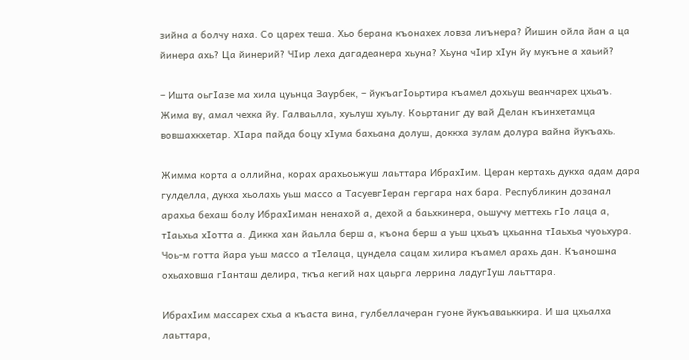зийна а болчу наха. Со царех теша. Хьо берана къонахех ловза лиънера? Йишин ойла йан а ца йинера ахь? Ца йинерий? ЧIир леха дагадеанера хьуна? Хьуна чIир хIун йу мукъне а хаьий?

– Ишта оьгIазе ма хила цуьнца Заурбек, – йукъагIоьртира къамел дохьуш веанчарех цхьаъ. Жима ву, амал чехка йу. Галваьлла, хуьлуш хуьлу. Коьртаниг ду вай Делан къинхетамца вовшахкхетар. ХIара пайда боцу хIума бахьана долуш, доккха зулам долура вайна йукъахь.

Жимма корта а оллийна, корах арахьоьжуш лаьттара ИбрахIим. Церан кертахь дукха адам дара гулделла, дукха хьолахь уьш массо а ТасуевгIеран гергара нах бара. Республикин дозанал арахьа бехаш болу ИбрахIиман ненахой а, дехой а баьхкинера, оьшучу меттехь гIо лаца а, тIаьхьа хIотта а. Дикка хан йаьлла берш а, къона берш а уьш цхьаъ цхьанна тIаьхьа чуоьхура. Чоь-м готта йара уьш массо а тIелаца, цундела сацам хилира къамел арахь дан. Къаношна охьаховша гIанташ делира, ткъа кегий нах цаьрга леррина ладугIуш лаьттара.

ИбрахIим массарех схьа а къаста вина, гулбеллачеран гуоне йукъаваьккира. И ша цхьалха лаьттара,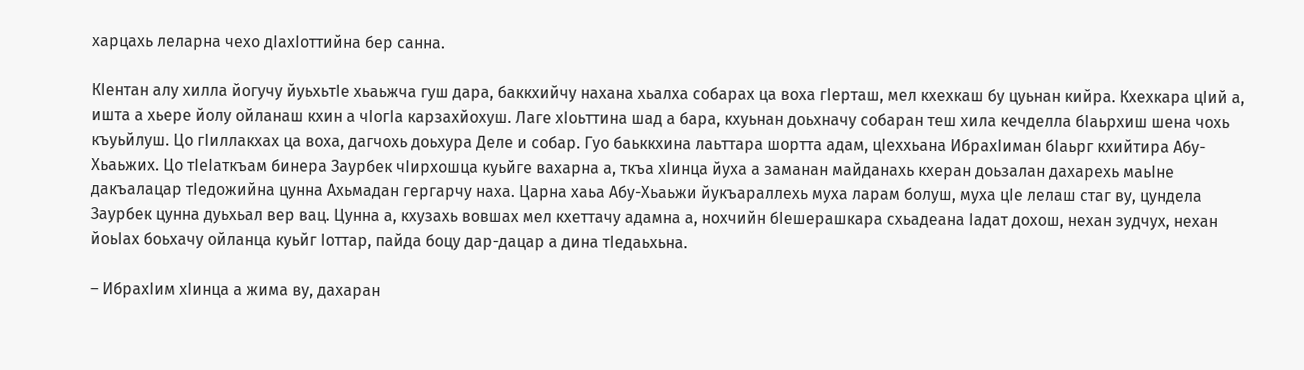харцахь леларна чехо дIахIоттийна бер санна.

КIентан алу хилла йогучу йуьхьтIе хьаьжча гуш дара, баккхийчу нахана хьалха собарах ца воха гIерташ, мел кхехкаш бу цуьнан кийра. Кхехкара цIий а, ишта а хьере йолу ойланаш кхин а чIогIа карзахйохуш. Лаге хIоьттина шад а бара, кхуьнан доьхначу собаран теш хила кечделла бIаьрхиш шена чохь къуьйлуш. Цо гIиллакхах ца воха, дагчохь доьхура Деле и собар. Гуо баьккхина лаьттара шортта адам, цIеххьана ИбрахIиман бIаьрг кхийтира Абу-Хьаьжих. Цо тIеIаткъам бинера Заурбек чIирхошца куьйге вахарна а, ткъа хIинца йуха а заманан майданахь кхеран доьзалан дахарехь маьIне дакъалацар тIедожийна цунна Ахьмадан гергарчу наха. Царна хаьа Абу-Хьаьжи йукъараллехь муха ларам болуш, муха цIе лелаш стаг ву, цундела Заурбек цунна дуьхьал вер вац. Цунна а, кхузахь вовшах мел кхеттачу адамна а, нохчийн бIешерашкара схьадеана Iадат дохош, нехан зудчух, нехан йоьIах боьхачу ойланца куьйг Iоттар, пайда боцу дар-дацар а дина тIедаьхьна.

– ИбрахIим хIинца а жима ву, дахаран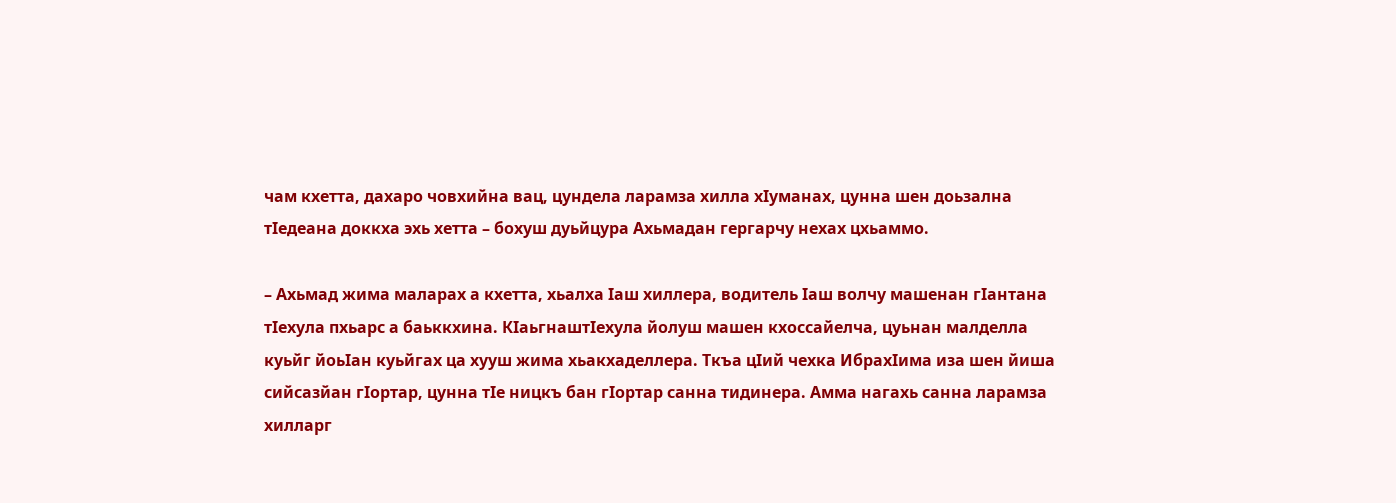чам кхетта, дахаро човхийна вац, цундела ларамза хилла хIуманах, цунна шен доьзална тIедеана доккха эхь хетта – бохуш дуьйцура Ахьмадан гергарчу нехах цхьаммо.

– Ахьмад жима маларах а кхетта, хьалха Iаш хиллера, водитель Iаш волчу машенан гIантана тIехула пхьарс а баьккхина. КIаьгнаштIехула йолуш машен кхоссайелча, цуьнан малделла куьйг йоьIан куьйгах ца хууш жима хьакхаделлера. Ткъа цIий чехка ИбрахIима иза шен йиша сийсазйан гIортар, цунна тIе ницкъ бан гIортар санна тидинера. Амма нагахь санна ларамза хилларг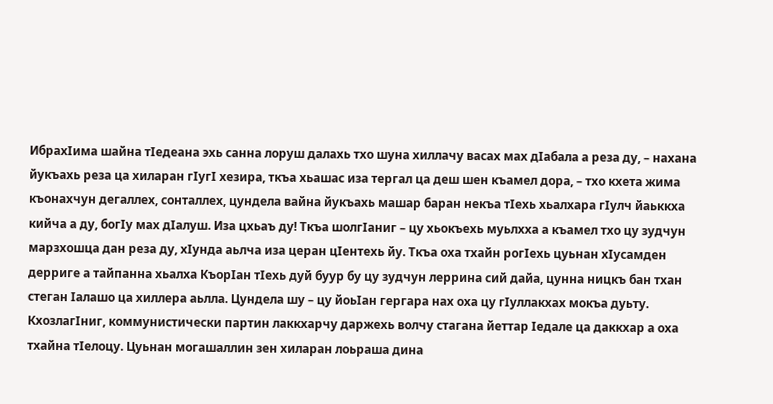ИбрахIима шайна тIедеана эхь санна лоруш далахь тхо шуна хиллачу васах мах дIабала а реза ду, – нахана йукъахь реза ца хиларан гIугI хезира, ткъа хьашас иза тергал ца деш шен къамел дора, – тхо кхета жима къонахчун дегаллех, сонталлех, цундела вайна йукъахь машар баран некъа тIехь хьалхара гIулч йаьккха кийча а ду, богIу мах дIалуш. Иза цхьаъ ду! Ткъа шолгIаниг – цу хьокъехь муьлхха а къамел тхо цу зудчун марзхошца дан реза ду, хIунда аьлча иза церан цIентехь йу. Ткъа оха тхайн рогIехь цуьнан хIусамден дерриге а тайпанна хьалха КъорIан тIехь дуй буур бу цу зудчун леррина сий дайа, цунна ницкъ бан тхан стеган Iалашо ца хиллера аьлла. Цундела шу – цу йоьIан гергара нах оха цу гIуллакхах мокъа дуьту. КхозлагIниг, коммунистически партин лаккхарчу даржехь волчу стагана йеттар Iедале ца даккхар а оха тхайна тIелоцу. Цуьнан могашаллин зен хиларан лоьраша дина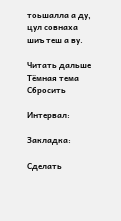тоьшалла а ду, цул совнаха шиъ теш а ву.

Читать дальше
Тёмная тема
Сбросить

Интервал:

Закладка:

Сделать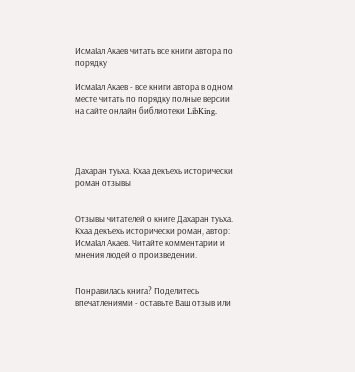ИсмаIал Акаев читать все книги автора по порядку

ИсмаIал Акаев - все книги автора в одном месте читать по порядку полные версии на сайте онлайн библиотеки LibKing.




Дахаран туьха. Кхаа декъехь исторически роман отзывы


Отзывы читателей о книге Дахаран туьха. Кхаа декъехь исторически роман, автор: ИсмаIал Акаев. Читайте комментарии и мнения людей о произведении.


Понравилась книга? Поделитесь впечатлениями - оставьте Ваш отзыв или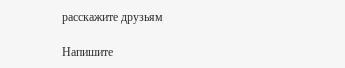расскажите друзьям

Напишите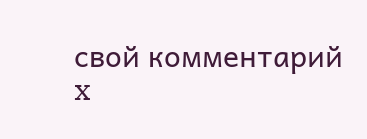свой комментарий
x